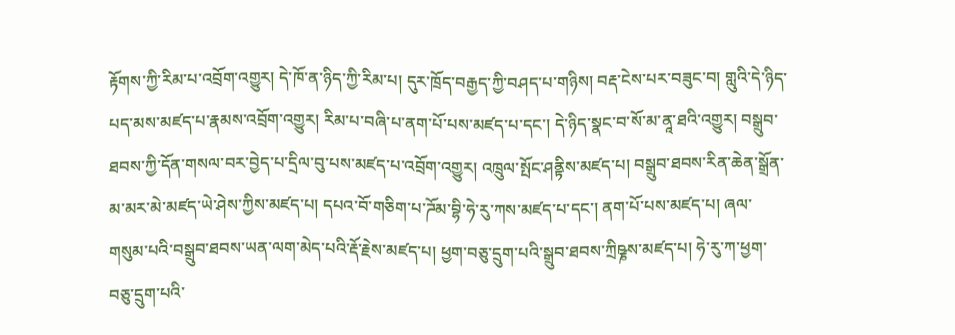རྟོགས་ཀྱི་རིམ་པ་འབྲོག་འགྱུར། དེ་ཁོ་ན་ཉིད་ཀྱི་རིམ་པ། དུར་ཁྲོད་བརྒྱད་ཀྱི་བཤད་པ་གཉིས། བརྡ་ངེས་པར་བཟུང་བ། གླུའི་དེ་ཉིད་པད་མས་མཛད་པ་རྣམས་འབྲོག་འགྱུར། རིམ་པ་བཞི་པ་ནག་པོ་པས་མཛད་པ་དང་། དེ་ཉིད་སྣང་བ་སོ་མ་ནཱ་ཐའི་འགྱུར། བསྒྲུབ་ཐབས་ཀྱི་དོན་གསལ་བར་བྱེད་པ་དྲིལ་བུ་པས་མཛད་པ་འབྲོག་འགྱུར། འཁྲུལ་སྤོང་ཤནྟིས་མཛད་པ། བསྒྲུབ་ཐབས་རིན་ཆེན་སྒྲོན་མ་མར་མེ་མཛད་ཡེ་ཤེས་ཀྱིས་མཛད་པ། དཔའ་བོ་གཅིག་པ་ཌོམ་བྷི་ཧེ་རུ་ཀས་མཛད་པ་དང་། ནག་པོ་པས་མཛད་པ། ཞལ་གསུམ་པའི་བསྒྲུབ་ཐབས་ཡན་ལག་མེད་པའི་རྡོ་རྗེས་མཛད་པ། ཕྱག་བཅུ་དྲུག་པའི་སྒྲུབ་ཐབས་ཀྲིཥྞས་མཛད་པ། ཧེ་རུ་ཀ་ཕྱག་བཅུ་དྲུག་པའི་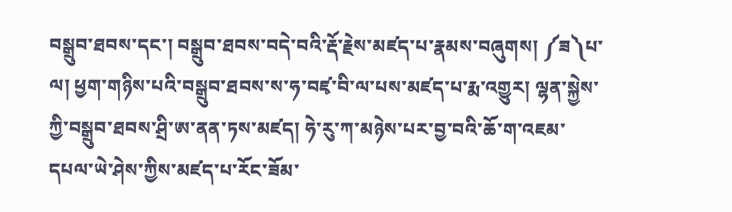བསྒྲུབ་ཐབས་དང་། བསྒྲུབ་ཐབས་བདེ་བའི་རྡོ་རྗེས་མཛད་པ་རྣམས་བཞུགས། ༼ཟ༽པ་ལ། ཕྱག་གཉིས་པའི་བསྒྲུབ་ཐབས་ས་ཧ་བཛྭ་བི་ལ་པས་མཛད་པ་རྨ་འགྱུར། ལྷན་སྐྱེས་ཀྱི་བསྒྲུབ་ཐབས་ཤྲི་ཨ་ནན་ཏས་མཛད། ཧེ་རུ་ཀ་མཉེས་པར་བྱ་བའི་ཆོ་ག་འཇམ་དཔལ་ཡེ་ཤེས་ཀྱིས་མཛད་པ་རོང་ཟོམ་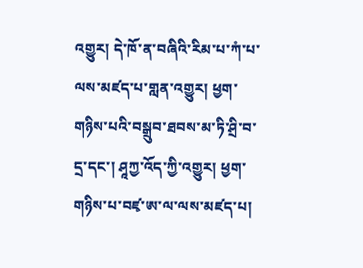འགྱུར། དེ་ཁོ་ན་བཞིའི་རིམ་པ་ཀཾ་པ་ལས་མཛད་པ་གླན་འགྱུར། ཕྱག་གཉིས་པའི་བསྒྲུབ་ཐབས་མ་ཏི་ཤྲི་བ་དྲ་དང་། ཤཱཀྱ་འོད་ཀྱི་འགྱུར། ཕྱག་གཉིས་པ་བཛྭ་ཨ་ལ་ལས་མཛད་པ།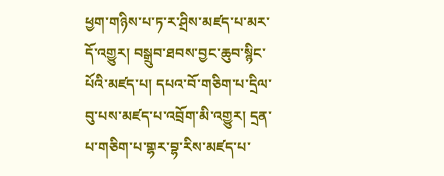ཕྱག་གཉིས་པ་ཏ་ར་ཤྲིས་མཛད་པ་མར་དོ་འགྱུར། བསྒྲུབ་ཐབས་བྱང་ཆུབ་སྙིང་པོའི་མཛད་པ། དཔའ་བོ་གཅིག་པ་དྲིལ་བུ་པས་མཛད་པ་འབྲོག་མི་འགྱུར། དྲན་པ་གཅིག་པ་གྷར་བྷ་རིས་མཛད་པ་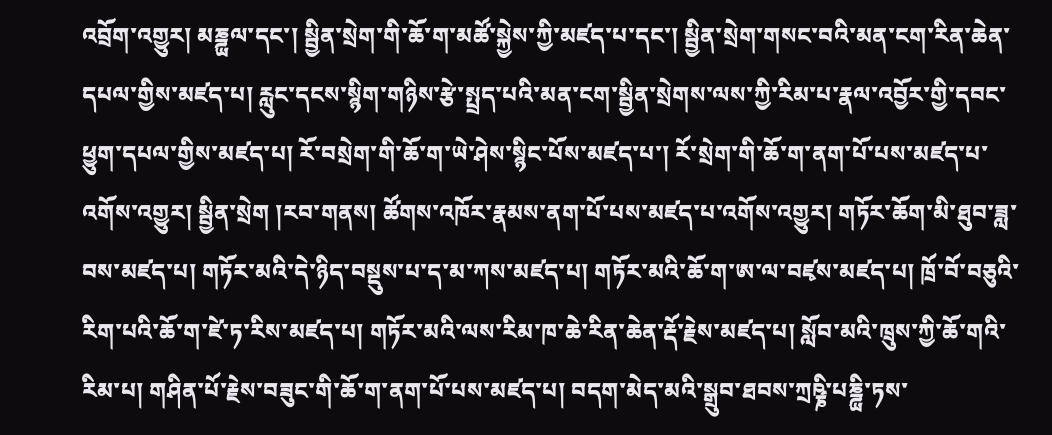འབྲོག་འགྱུར། མཎྜྻལ་དང་། སྦྱིན་སྲེག་གི་ཆོ་ག་མཚོ་སྐྱེས་ཀྱི་མཛད་པ་དང་། སྦྱིན་སྲེག་གསང་བའི་མན་ངག་རིན་ཆེན་དཔལ་གྱིས་མཛད་པ། རླུང་དངས་སྙིག་གཉིས་རྩེ་སྤྲད་པའི་མན་ངག་སྦྱིན་སྲེགས་ལས་ཀྱི་རིམ་པ་རྣལ་འབྱོར་གྱི་དབང་ཕྱུག་དཔལ་གྱིས་མཛད་པ། རོ་བསྲེག་གི་ཆོ་ག་ཡེ་ཤེས་སྙིང་པོས་མཛད་པ་། རོ་སྲེག་གི་ཆོ་ག་ནག་པོ་པས་མཛད་པ་འགོས་འགྱུར། སྦྱིན་སྲེག །རབ་གནས། ཚོགས་འཁོར་རྣམས་ནག་པོ་པས་མཛད་པ་འགོས་འགྱུར། གཏོར་ཆོག་མི་ཐུབ་ཟླ་བས་མཛད་པ། གཏོར་མའི་དེ་ཉིད་བསྡུས་པ་ད་མ་ཀས་མཛད་པ། གཏོར་མའི་ཆོ་ག་ཨ་ལ་བཛྭས་མཛད་པ། ཁྲོ་བོ་བཅུའི་རིག་པའི་ཆོ་ག་ཛེ་ཏ་རིས་མཛད་པ། གཏོར་མའི་ལས་རིམ་ཁ་ཆེ་རིན་ཆེན་རྡོ་རྗེས་མཛད་པ། སློབ་མའི་ཁྲུས་ཀྱི་ཆོ་གའི་རིམ་པ། གཤིན་པོ་རྗེས་བཟུང་གི་ཆོ་ག་ནག་པོ་པས་མཛད་པ། བདག་མེད་མའི་སྒྲུབ་ཐབས་ཀྲཥྞི་པཎྜྻི་ཏས་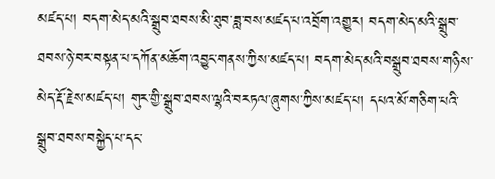མཛད་པ། བདག་མེད་མའི་སྒྲུབ་ཐབས་མི་ཐུབ་ཟླ་བས་མཛད་པ་འབྲོག་འགྱུར། བདག་མེད་མའི་སྒྲུབ་ཐབས་ཉེ་བར་བསྟན་པ་དཀོན་མཆོག་འབྱུང་གནས་ཀྱིས་མཛད་པ། བདག་མེད་མའི་བསྒྲུབ་ཐབས་གཉིས་མེད་རྡོ་རྗེས་མཛད་པ། གུར་གྱི་སྒྲུབ་ཐབས་ལྷའི་བརཏལ་ཞུགས་ཀྱིས་མཛད་པ། དཔའ་མོ་གཅིག་པའི་སྒྲུབ་ཐབས་བསྐྱེད་པ་དང་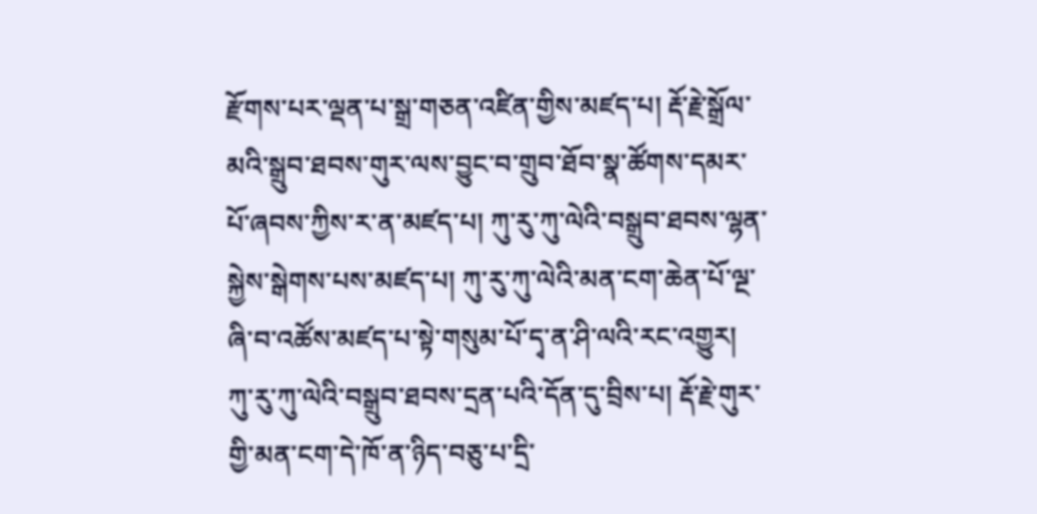རྫོགས་པར་ལྡན་པ་སྒྲ་གཅན་འཛིན་གྱིས་མཛད་པ། རྡོ་རྗེ་སྒྲོལ་མའི་སྒྲུབ་ཐབས་གུར་ལས་བྱུང་བ་གྲུབ་ཐོབ་སྣ་ཚོགས་དམར་པོ་ཞབས་ཀྱིས་ར་ན་མཛད་པ། ཀུ་རུ་ཀུ་ལེའི་བསྒྲུབ་ཐབས་ལྷན་སྐྱེས་སྒེགས་པས་མཛད་པ། ཀུ་རུ་ཀུ་ལེའི་མན་ངག་ཆེན་པོ་ལྔ་ཞི་བ་འཚོས་མཛད་པ་སྟེ་གསུམ་པོ་དྭ་ན་ཤི་ལའི་རང་འགྱུར། ཀུ་རུ་ཀུ་ལེའི་བསྒྲུབ་ཐབས་དྲན་པའི་དོན་དུ་བྲིས་པ། རྡོ་རྗེ་གུར་གྱི་མན་ངག་དེ་ཁོ་ན་ཉིད་བཅུ་པ་དྲི་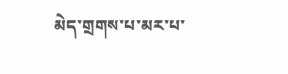མེད་གྲགས་པ་མར་པ་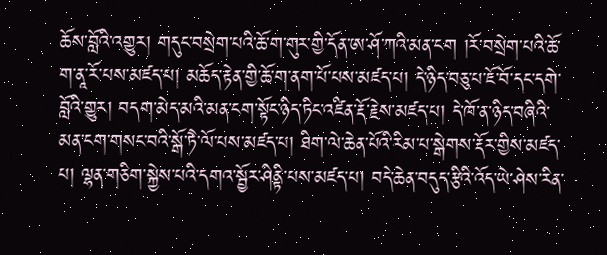ཆོས་བློའི་འགྱུར། གདུང་བསྲེག་པའི་ཆོ་ག་གུར་གྱི་དོན་ཨ་ཤོ་ཀའི་མན་ངག །རོ་བསྲེག་པའི་ཆོ་ག་ནཱ་རོ་པས་མཛད་པ། མཆོད་རྟེན་གྱི་ཆོ་ག་ནག་པོ་པས་མཛད་པ། དེ་ཉིད་བཅུ་པ་ཇོ་བོ་དང་དགེ་བློའི་གྱུར། བདག་མེད་མའི་མན་ངག་སྟོང་ཉིད་ཏིང་འཛིན་རྡོ་རྗེས་མཛད་པ། དེ་ཁོ་ན་ཉིད་བཞིའི་མན་ངག་གསང་བའི་སྒོ་ཏཻ་ལོ་པས་མཛད་པ། ཐིག་ལེ་ཆེན་པོའི་རིམ་པ་སྒེགས་རྡོར་གྱིས་མཛད་པ། ལྷན་གཅིག་སྐྱེས་པའི་དགའ་སྦྱོར་ཤིནྟི་པས་མཛད་པ། བདེ་ཆེན་བདུད་རྩིའི་འོད་ཡེ་ཤེས་རིན་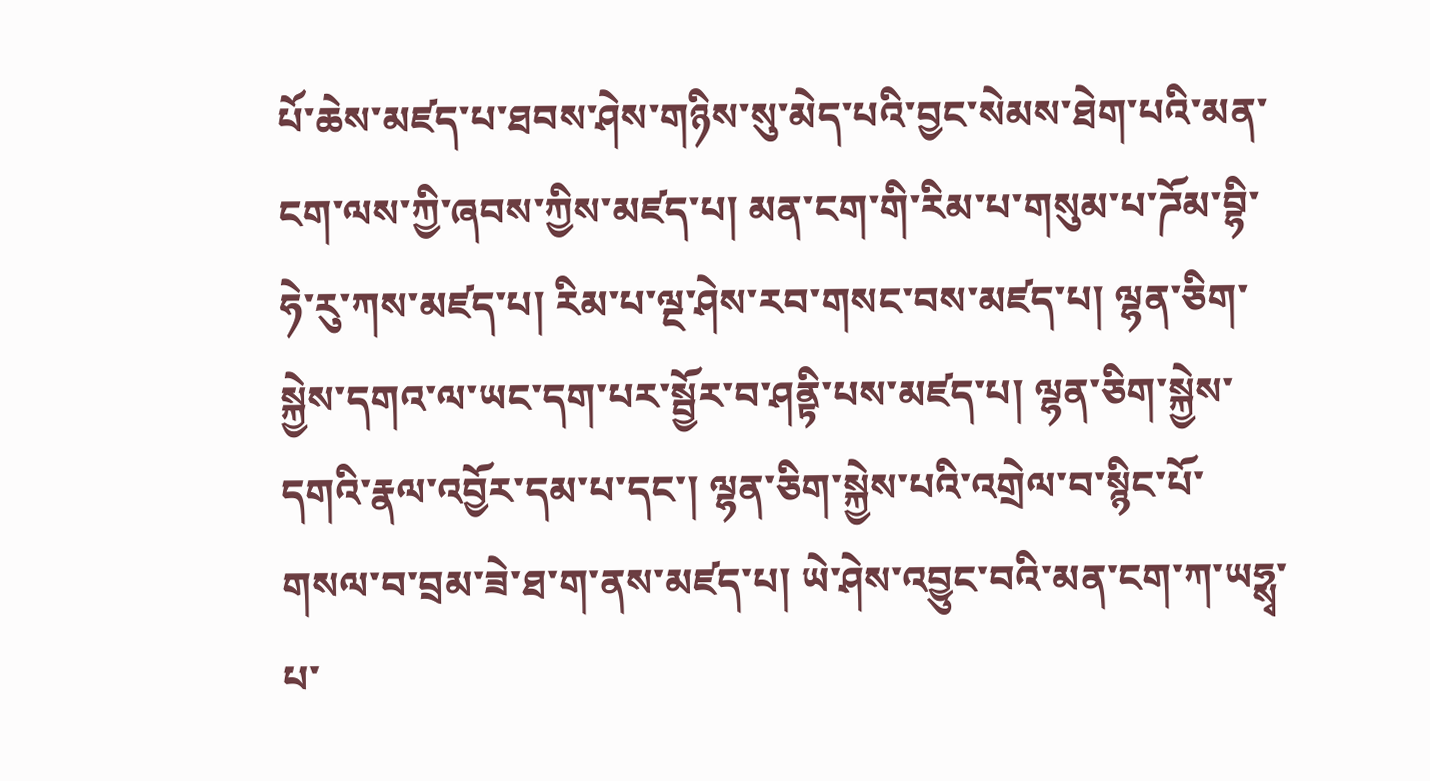པོ་ཆེས་མཛད་པ་ཐབས་ཤེས་གཉིས་སུ་མེད་པའི་བྱང་སེམས་ཐེག་པའི་མན་ངག་ལས་ཀྱི་ཞབས་ཀྱིས་མཛད་པ། མན་ངག་གི་རིམ་པ་གསུམ་པ་ཌོམ་བྷི་ཧེ་རུ་ཀས་མཛད་པ། རིམ་པ་ལྔ་ཤེས་རབ་གསང་བས་མཛད་པ། ལྷན་ཅིག་སྐྱེས་དགའ་ལ་ཡང་དག་པར་སྦྱོར་བ་ཤནྟི་པས་མཛད་པ། ལྷན་ཅིག་སྐྱེས་དགའི་རྣལ་འབྱོར་དམ་པ་དང་། ལྷན་ཅིག་སྐྱེས་པའི་འགྲེལ་བ་སྙིང་པོ་གསལ་བ་བྲམ་ཟེ་ཐ་ག་ནས་མཛད་པ། ཡེ་ཤེས་འབྱུང་བའི་མན་ངག་ཀ་ཡཧྶྭ་པ་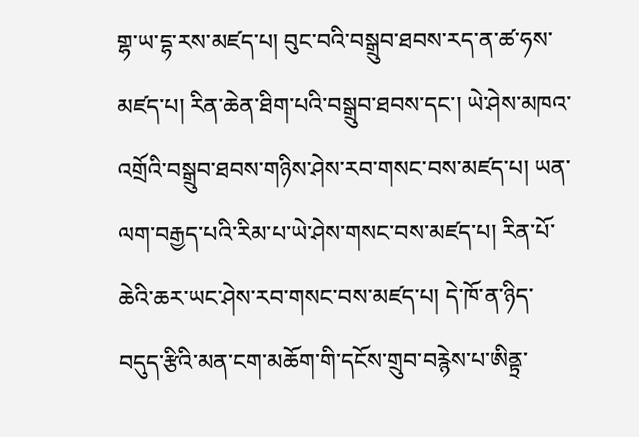གྷ་ཡ་དྷ་རས་མཛད་པ། བུང་བའི་བསྒྲུབ་ཐབས་རད་ན་ཚ་ཧས་མཛད་པ། རིན་ཆེན་ཐིག་པའི་བསྒྲུབ་ཐབས་དང་། ཡེ་ཤེས་མཁའ་འགྲོའི་བསྒྲུབ་ཐབས་གཉིས་ཤེས་རབ་གསང་བས་མཛད་པ། ཡན་ལག་བརྒྱད་པའི་རིམ་པ་ཡེ་ཤེས་གསང་བས་མཛད་པ། རིན་པོ་ཆེའི་ཆར་ཡང་ཤེས་རབ་གསང་བས་མཛད་པ། དེ་ཁོ་ན་ཉིད་བདུད་རྩིའི་མན་ངག་མཆོག་གི་དངོས་གྲུབ་བརྙེས་པ་ཨིནྟྲ་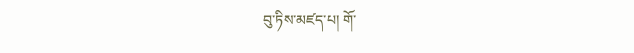བུ་ཏིས་མཛད་པ། གོ་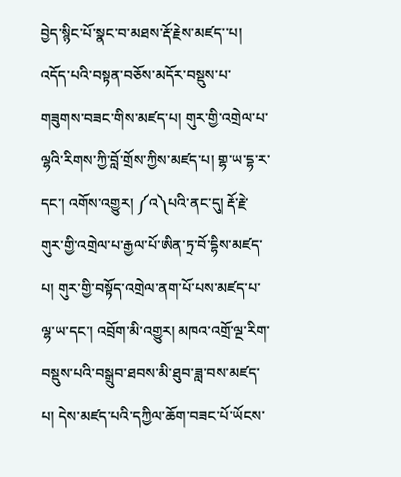བྱེད་སྙིང་པོ་སྣང་བ་མཐས་རྡོ་རྗེས་མཛད་་པ། འདོད་པའི་བསྟན་བཅོས་མདོར་བསྡུས་པ་གཟུགས་བཟང་གིས་མཛད་པ། གུར་གྱི་འགྲེལ་པ་ལྷའི་རིགས་ཀྱི་བློ་གྲོས་ཀྱིས་མཛད་པ། གྷ་ཡ་དྷ་ར་དང་། འགོས་འགྱུར། ༼འ༽པའི་ནང་དུ། རྡོ་རྗེ་གུར་གྱི་འགྲེལ་པ་རྒྱལ་པོ་ཨིན་ཏྲ་བོ་དྷིས་མཛད་པ། གུར་གྱི་བསྟོད་འགྲེལ་ནག་པོ་པས་མཛད་པ་ལྷ་ཡ་དང་། འབྲོག་མི་འགྱུར། མཁའ་འགྲོ་ལྔ་རིག་བསྡུས་པའི་བསྒྲུབ་ཐབས་མི་ཐུབ་ཟླ་བས་མཛད་པ། དེས་མཛད་པའི་དཀྱིལ་ཆོག་བཟང་པོ་ཡོངས་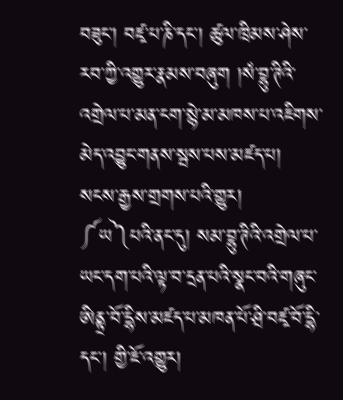བཟུང་། བཛྭ་པ་ཎི་དང་། ཚུལ་ཁྲིམས་ཤེས་རབ་ཀྱི་འགྱུར་རྣམས་བཞུག །སཾ་བྷུ་ཊིའི་འགྲེལ་པ་མན་ངག་སྙེ་མ་མཁས་པ་འཇིགས་མེད་འབྱུང་གནས་སྦས་པས་མཛད་པ། སངས་རྒྱས་གྲགས་པའི་གྱུར། ༼ཡ༽པའི་ནང་དུ། སམ་བྷུ་ཊིའི་འགྲེལ་པ་ཡང་དག་པའི་ལྟ་བ་དྲན་པའི་སྣང་བའི་གཞུང་ཨིནྟྲ་བོ་དྷིས་མཛད་པ་མཁན་པོ་ཤྲི་བཛྭ་བོ་དྷི་དང་། གྱི་ཇོ་འགྱུར།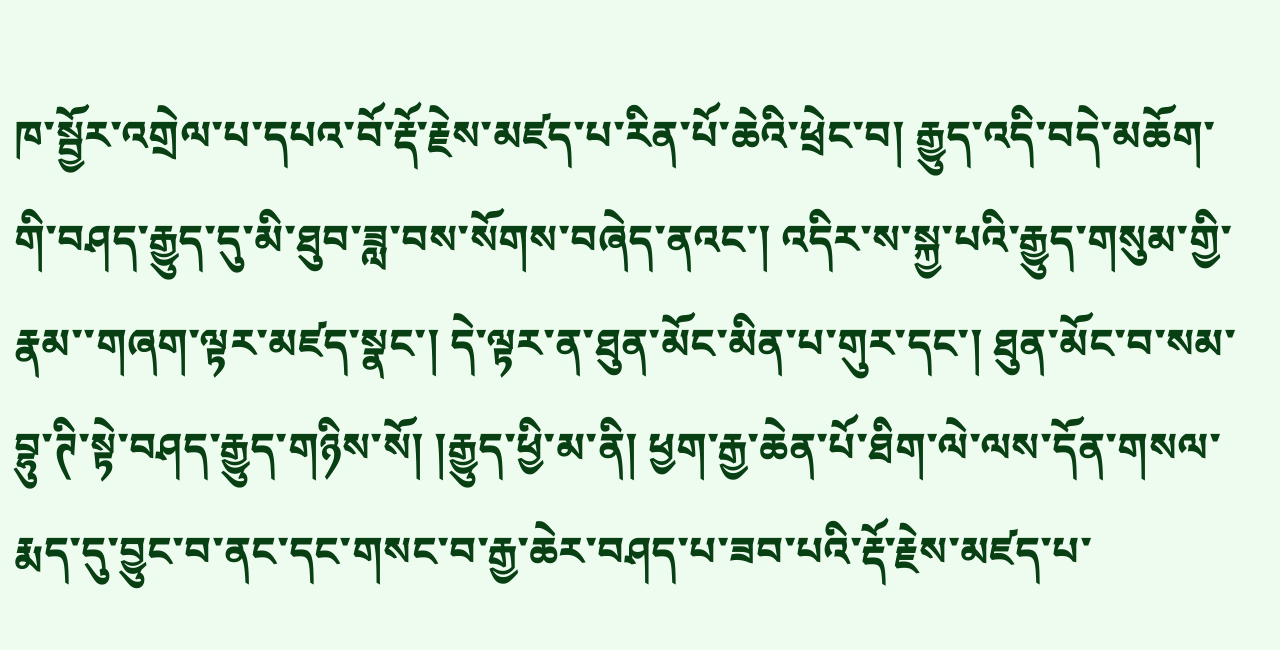ཁ་སྦྱོར་འགྲེལ་པ་དཔའ་བོ་རྡོ་རྗེས་མཛད་པ་རིན་པོ་ཆེའི་ཕྲེང་བ། རྒྱུད་འདི་བདེ་མཆོག་གི་བཤད་རྒྱུད་དུ་མི་ཐུབ་ཟླ་བས་སོགས་བཞེད་ནའང་། འདིར་ས་སྐྱ་པའི་རྒྱུད་གསུམ་གྱི་རྣམ་་གཞག་ལྟར་མཛད་སྣང་། དེ་ལྟར་ན་ཐུན་མོང་མིན་པ་གུར་དང་། ཐུན་མོང་བ་སམ་བྷུ་ཊི་སྟེ་བཤད་རྒྱུད་གཉིས་སོ། །རྒྱུད་ཕྱི་མ་ནི། ཕྱག་རྒྱ་ཆེན་པོ་ཐིག་ལེ་ལས་དོན་གསལ་རྨད་དུ་བྱུང་བ་ནང་དང་གསང་བ་རྒྱ་ཆེར་བཤད་པ་ཟབ་པའི་རྡོ་རྗེས་མཛད་པ་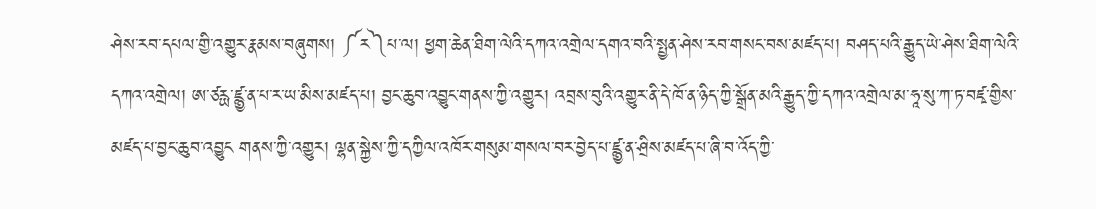ཤེས་རབ་དཔལ་གྱི་འགྱུར་རྣམས་བཞུགས། ༼ར༽པ་ལ། ཕྱག་ཆེན་ཐིག་ལེའི་དཀའ་འགྲེལ་དགའ་བའི་སྤྱན་ཤེས་རབ་གསང་བས་མཛད་པ། བཤད་པའི་རྒྱུད་ཡེ་ཤེས་ཐིག་ལེའི་དཀའ་འགྲེལ། ཨ་ཙརྻ་ཛྙྱ་ན་པ་ར་ཡ་མིས་མཛད་པ། བྱང་ཆུབ་འབྱུང་གནས་ཀྱི་འགྱུར། འབྲས་བུའི་འགྱུར་ནི་དེ་ཁོ་ན་ཉིད་ཀྱི་སྒྲོན་མའི་རྒྱུད་ཀྱི་དཀའ་འགྲེལ་མ་ཧཱ་སུ་ཀ་ཏ་བཛྭ་གྱིས་མཛད་པ་བྱང་ཆུབ་འབྱུང གནས་ཀྱི་འགྱུར། ལྷན་སྐྱེས་ཀྱི་དཀྱིལ་འཁོར་གསུམ་གསལ་བར་བྱེད་པ་ཛྙྱ་ན་ཤྲིས་མཛད་པ་ཞི་བ་འོད་ཀྱི་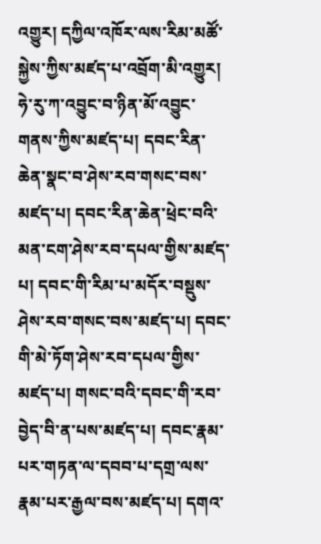འགྱུར། དཀྱིལ་འཁོར་ལས་རིམ་མཚོ་སྐྱེས་ཀྱིས་མཛད་པ་འབྲོག་མི་འགྱུར། ཧེ་རུ་ཀ་འབྱུང་བ་ཉིན་མོ་འབྱུང་གནས་ཀྱིས་མཛད་པ། དབང་རིན་ཆེན་སྣང་བ་ཤེས་རབ་གསང་བས་མཛད་པ། དབང་རིན་ཆེན་ཕྲེང་བའི་མན་ངག་ཤེས་རབ་དཔལ་གྱིས་མཛད་པ། དབང་གི་རིམ་པ་མདོར་བསྡུས་ཤེས་རབ་གསང་བས་མཛད་པ། དབང་གི་མེ་ཏོག་ཤེས་རབ་དཔལ་གྱིས་མཛད་པ། གསང་བའི་དབང་གི་རབ་བྱེད་བི་ན་པས་མཛད་པ། དབང་རྣམ་པར་གཏན་ལ་དབབ་པ་དགྲ་ལས་རྣམ་པར་རྒྱལ་བས་མཛད་པ། དགའ་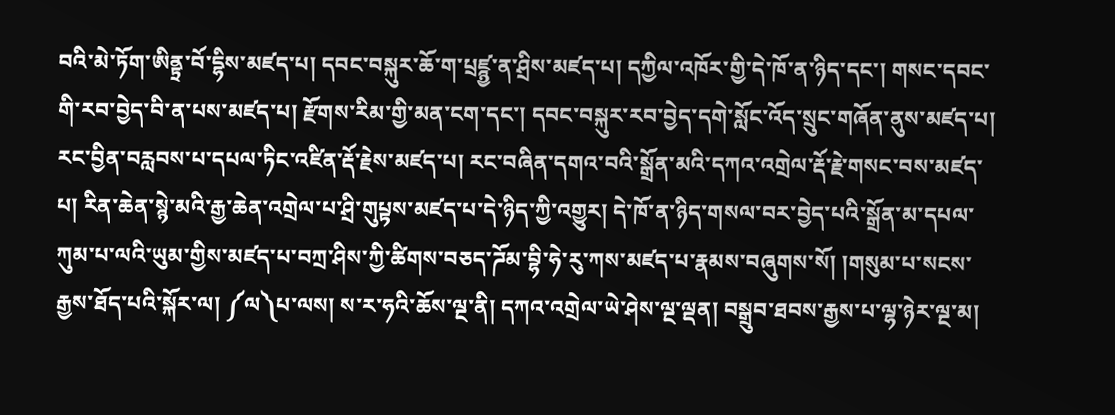བའི་མེ་ཏོག་ཨིནྟྲ་བོ་དྷིས་མཛད་པ། དབང་བསྐུར་ཆོ་ག་པྲཛྙྱ་ན་ཤྲིས་མཛད་པ། དཀྱིལ་འཁོར་གྱི་དེ་ཁོ་ན་ཉིད་དང་། གསང་དབང་གི་རབ་བྱེད་བི་ན་པས་མཛད་པ། རྫོགས་རིམ་གྱི་མན་ངག་དང་། དབང་བསྐུར་རབ་བྱེད་དགེ་སློང་འོད་སྲུང་གཞོན་ནུས་མཛད་པ། རང་བྱིན་བརླབས་པ་དཔལ་ཏིང་འཛིན་རྡོ་རྗེས་མཛད་པ། རང་བཞིན་དགའ་བའི་སྒྲོན་མའི་དཀའ་འགྲེལ་རྡོ་རྗེ་གསང་བས་མཛད་པ། རིན་ཆེན་སྙེ་མའི་རྒྱ་ཆེན་འགྲེལ་པ་ཤྲི་གུཔྟས་མཛད་པ་དེ་ཉིད་ཀྱི་འགྱུར། དེ་ཁོ་ན་ཉིད་གསལ་བར་བྱེད་པའི་སྒྲོན་མ་དཔལ་ཀུམ་པ་ལའི་ཡུམ་གྱིས་མཛད་པ་བཀྲ་ཤིས་ཀྱི་ཚིགས་བཅད་ཌོམ་བྷི་ཧེ་རུ་ཀས་མཛད་པ་རྣམས་བཞུགས་སོ། །གསུམ་པ་སངས་རྒྱས་ཐོད་པའི་སྐོར་ལ། ༼ལ༽པ་ལས། ས་ར་ཧའི་ཆོས་ལྔ་ནི། དཀའ་འགྲེལ་ཡེ་ཤེས་ལྔ་ལྡན། བསྒྲུབ་ཐབས་རྒྱས་པ་ལྷ་ཉེར་ལྔ་མ།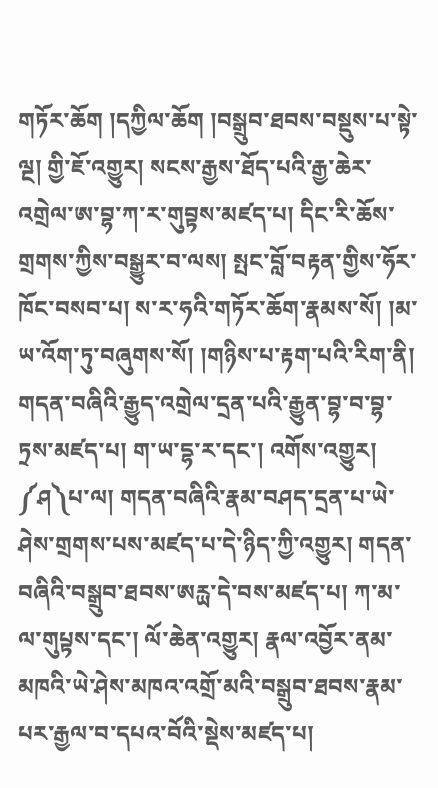གཏོར་ཆོག །དཀྱིལ་ཆོག །བསྒྲུབ་ཐབས་བསྡུས་པ་སྟེ་ལྔ། གྱི་ཇོ་འགྱུར། སངས་རྒྱས་ཐོད་པའི་རྒྱ་ཆེར་འགྲེལ་ཨ་བྷ་ཀ་ར་གུབྟས་མཛད་པ། དིང་རི་ཆོས་གྲགས་ཀྱིས་བསྒྱུར་བ་ལས། སྤང་བློ་བརྟན་གྱིས་ཧོར་ཁོང་བསབ་པ། ས་ར་ཧའི་གཏོར་ཆོག་རྣམས་སོ། །མ་ཡ་འོག་ཏུ་བཞུགས་སོ། །གཉིས་པ་རྟག་པའི་རིག་ནི། གདན་བཞིའི་རྒྱུད་འགྲེལ་དྲན་པའི་རྒྱུན་བྷ་བ་བྷ་ཏྲས་མཛད་པ། ག་ཡ་དྷ་ར་དང་། འགོས་འགྱུར། ༼ཤ༽པ་ལ། གདན་བཞིའི་རྣམ་བཤད་དྲན་པ་ཡེ་ཤེས་གྲགས་པས་མཛད་པ་དེ་ཉིད་ཀྱི་འགྱུར། གདན་བཞིའི་བསྒྲུབ་ཐབས་ཨརྻ་དེ་བས་མཛད་པ། ཀ་མ་ལ་གུཔྟས་དང་། ལོ་ཆེན་འགྱུར། རྣལ་འབྱོར་ནམ་མཁའི་ཡེ་ཤེས་མཁའ་འགྲོ་མའི་བསྒྲུབ་ཐབས་རྣམ་པར་རྒྱལ་བ་དཔའ་བོའི་སྡེས་མཛད་པ།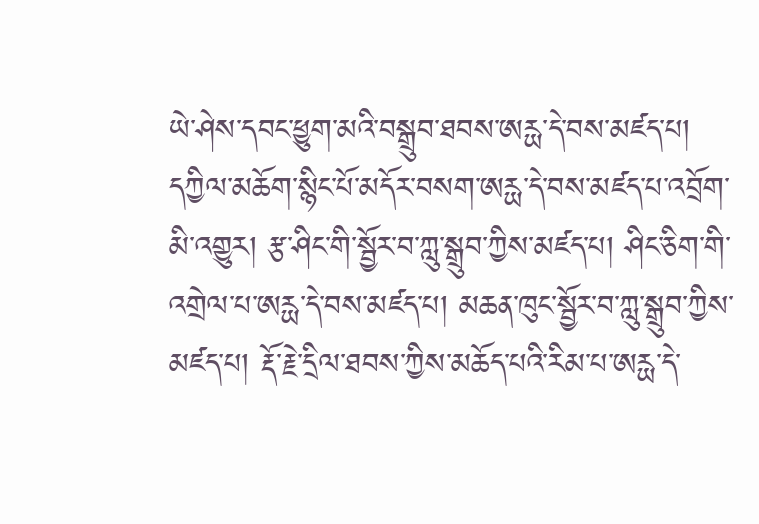ཡེ་ཤེས་དབང་ཕྱུག་མའི་བསྒྲུབ་ཐབས་ཨརྻ་དེ་བས་མཛད་པ། དཀྱིལ་མཆོག་སྙིང་པོ་མདོར་བསག་ཨརྻ་དེ་བས་མཛད་པ་འབྲོག་མི་འགྱུར། རྩ་ཤིང་གི་སྦྱོར་བ་ཀླུ་སྒྲུབ་ཀྱིས་མཛད་པ། ཤིང་ཅིག་གི་འགྲེལ་པ་ཨརྻ་དེ་བས་མཛད་པ། མཆན་ཁུང་སྦྱོར་བ་ཀླུ་སྒྲུབ་ཀྱིས་མཛད་པ། རྡོ་རྗེ་དྲིལ་ཐབས་ཀྱིས་མཆོད་པའི་རིམ་པ་ཨརྻ་དེ་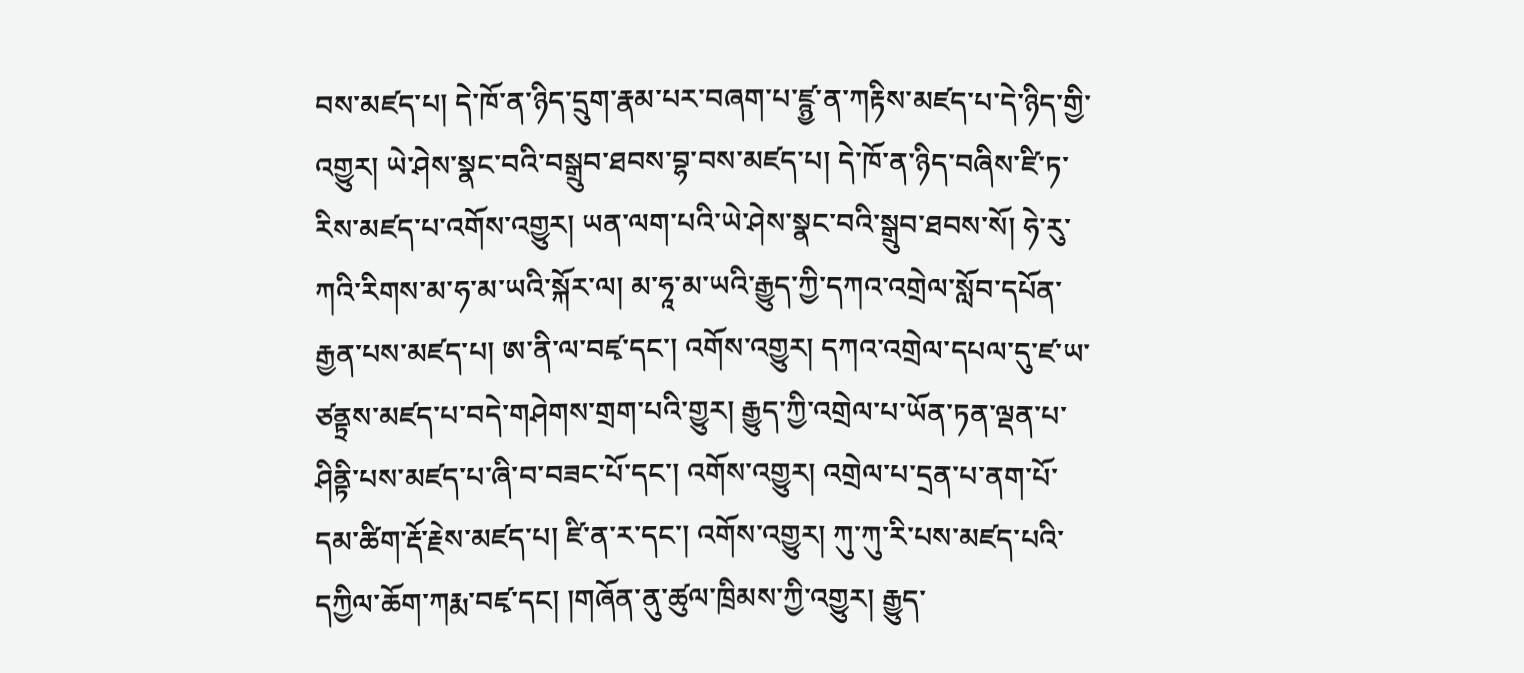བས་མཛད་པ། དེ་ཁོ་ན་ཉིད་དྲུག་རྣམ་པར་བཞག་པ་ཛྙྱ་ན་ཀརྟིས་མཛད་པ་དེ་ཉིད་གྱི་འགྱུར། ཡེ་ཤེས་སྣང་བའི་བསྒྲུབ་ཐབས་བྷ་བས་མཛད་པ། དེ་ཁོ་ན་ཉིད་བཞིས་ཛི་ཏ་རིས་མཛད་པ་འགོས་འགྱུར། ཡན་ལག་པའི་ཡེ་ཤེས་སྣང་བའི་སྒྲུབ་ཐབས་སོ། ཧེ་རུ་ཀའི་རིགས་མ་ཧ་མ་ཡའི་སྐོར་ལ། མ་ཧཱ་མ་ཡའི་རྒྱུད་ཀྱི་དཀའ་འགྲེལ་སློབ་དཔོན་རྒྱན་པས་མཛད་པ། ཨ་ནི་ལ་བཛྭ་དང་། འགོས་འགྱུར། དཀའ་འགྲེལ་དཔལ་དུ་ཛ་ཡ་ཙནྟྲས་མཛད་པ་བདེ་གཤེགས་གྲག་པའི་གྱུར། རྒྱུད་ཀྱི་འགྲེལ་པ་ཡོན་ཏན་ལྡན་པ་ཤིནྟི་པས་མཛད་པ་ཞི་བ་བཟང་པོ་དང་། འགོས་འགྱུར། འགྲེལ་པ་དྲན་པ་ནག་པོ་དམ་ཚིག་རྡོ་རྗེས་མཛད་པ། ཛི་ན་ར་དང་། འགོས་འགྱུར། ཀུ་ཀུ་རི་པས་མཛད་པའི་དཀྱིལ་ཆོག་ཀརྨ་བཛྭ་དང། །གཞོན་ནུ་ཚུལ་ཁྲིམས་ཀྱི་འགྱུར། རྒྱུད་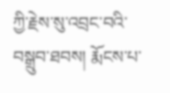ཀྱི་རྗེས་སུ་འབྲང་བའི་བསྒྲུབ་ཐབས། རྨོངས་པ་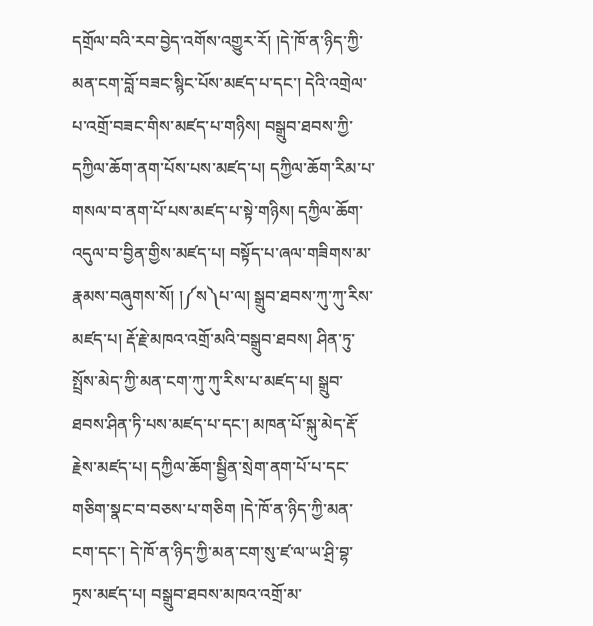དགྲོལ་བའི་རབ་བྱེད་འགོས་འགྱུར་རོ། །དེ་ཁོ་ན་ཉིད་ཀྱི་མན་ངག་བློ་བཟང་སྙིང་པོས་མཛད་པ་དང་། དེའི་འགྲེལ་པ་འགྲོ་བཟང་གིས་མཛད་པ་གཉིས། བསྒྲུབ་ཐབས་ཀྱི་དཀྱིལ་ཆོག་ནག་པོས་པས་མཛད་པ། དཀྱིལ་ཆོག་རིམ་པ་གསལ་བ་ནག་པོ་པས་མཛད་པ་སྟེ་གཉིས། དཀྱིལ་ཆོག་འདུལ་བ་བྱིན་གྱིས་མཛད་པ། བསྟོད་པ་ཞལ་གཟིགས་མ་རྣམས་བཞུགས་སོ། །༼ས༽པ་ལ། སྒྲུབ་ཐབས་ཀུ་ཀུ་རིས་མཛད་པ། རྡོ་རྗེ་མཁའ་འགྲོ་མའི་བསྒྲུབ་ཐབས། ཤིན་ཏུ་སྤྲོས་མེད་ཀྱི་མན་ངག་ཀུ་ཀུ་རིས་པ་མཛད་པ། སྒྲུབ་ཐབས་ཤིན་ཏི་པས་མཛད་པ་དང་། མཁན་པོ་སྐུ་མེད་རྡོ་རྗེས་མཛད་པ། དཀྱིལ་ཆོག་སྦྱིན་སྲེག་ནག་པོ་པ་དང་གཅིག་སྣང་བ་བཅས་པ་གཅིག །དེ་ཁོ་ན་ཉིད་ཀྱི་མན་ངག་དང་། དེ་ཁོ་ན་ཉིད་ཀྱི་མན་ངག་སུ་ཛ་ལ་ཡ་ཤྲི་བྷ་ཏྲས་མཛད་པ། བསྒྲུབ་ཐབས་མཁའ་འགྲོ་མ་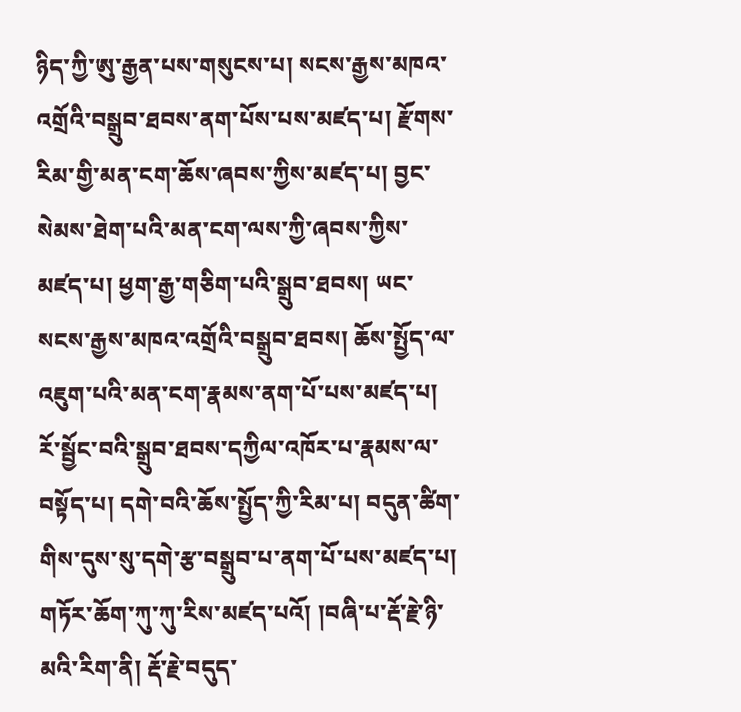ཉིད་ཀྱི་ཨུ་རྒྱན་པས་གསུངས་པ། སངས་རྒྱས་མཁའ་འགྲོའི་བསྒྲུབ་ཐབས་ནག་པོས་པས་མཛད་པ། རྫོགས་རིམ་གྱི་མན་ངག་ཆོས་ཞབས་ཀྱིས་མཛད་པ། བྱང་སེམས་ཐེག་པའི་མན་ངག་ལས་ཀྱི་ཞབས་ཀྱིས་མཛད་པ། ཕྱག་རྒྱ་གཅིག་པའི་སྒྲུབ་ཐབས། ཡང་སངས་རྒྱས་མཁའ་འགྲོའི་བསྒྲུབ་ཐབས། ཆོས་སྤྱོད་ལ་འཇུག་པའི་མན་ངག་རྣམས་ནག་པོ་པས་མཛད་པ། རོ་སྦྱོང་བའི་སྒྲུབ་ཐབས་དཀྱིལ་འཁོར་པ་རྣམས་ལ་བསྟོད་པ། དགེ་བའི་ཆོས་སྤྱོད་ཀྱི་རིམ་པ། བདུན་ཚིག་གིས་དུས་སུ་དགེ་རྩ་བསྒྲུབ་པ་ནག་པོ་པས་མཛད་པ། གཏོར་ཆོག་ཀུ་ཀུ་རིས་མཛད་པའོ། །བཞི་པ་རྡོ་རྗེ་ཉི་མའི་རིག་ནི། རྡོ་རྗེ་བདུད་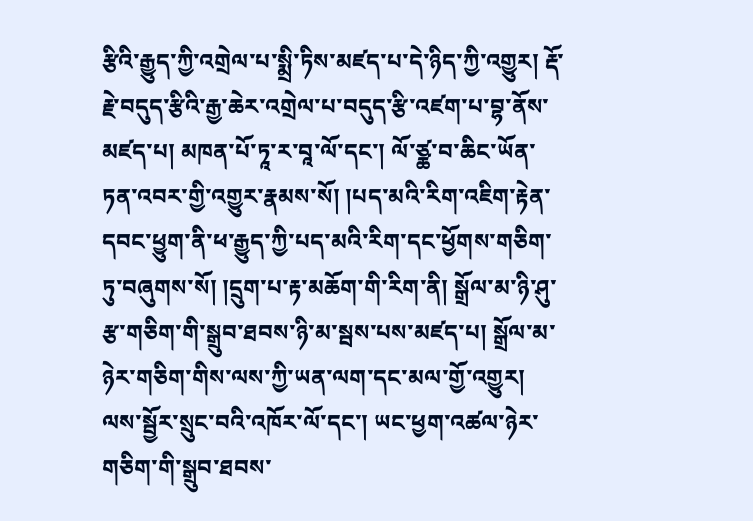རྩིའི་རྒྱུད་ཀྱི་འགྲེལ་པ་སྨྲི་ཏིས་མཛད་པ་དེ་ཉིད་ཀྱི་འགྱུར། རྡོ་རྗེ་བདུད་རྩིའི་རྒྱ་ཆེར་འགྲེལ་པ་བདུད་རྩི་འཛག་པ་བྷ་ནོས་མཛད་པ། མཁན་པོ་ཏཱ་ར་བཱ་ལོ་དང་། ལོ་ཙྪ་བ་ཆིང་ཡོན་ཏན་འབར་གྱི་འགྱུར་རྣམས་སོ། །པད་མའི་རིག་འཇིག་རྟེན་དབང་ཕྱུག་ནི་ཕ་རྒྱུད་ཀྱི་པད་མའི་རིག་དང་ཕྱོགས་གཅིག་ཏུ་བཞུགས་སོ། །དྲུག་པ་རྟ་མཆོག་གི་རིག་ནི། སྒྲོལ་མ་ཉི་ཤུ་རྩ་གཅིག་གི་སྒྲུབ་ཐབས་ཉི་མ་སྦས་པས་མཛད་པ། སྒྲོལ་མ་ཉེར་གཅིག་གིས་ལས་ཀྱི་ཡན་ལག་དང་མལ་གྱོ་འགྱུར། ལས་སྦྱོར་སྲུང་བའི་འཁོར་ལོ་དང་། ཡང་ཕྱག་འཚལ་ཉེར་གཅིག་གི་སྒྲུབ་ཐབས་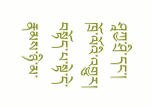ཤཱཀྱ་ཤྲི་དང་། ཁྲོ་ལོའི་འགྱུར། བསྟོད་པ་སྟེ་དེ་རྣམས་ཉི་མ་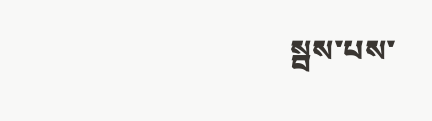སྦས་པས་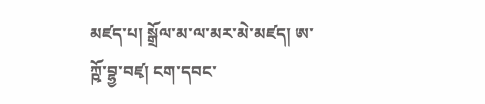མཛད་པ། སྒྲོལ་མ་ལ་མར་མེ་མཛད། ཨ་ཀྵོ་བྷྱ་བཛྭ། ངག་དབང་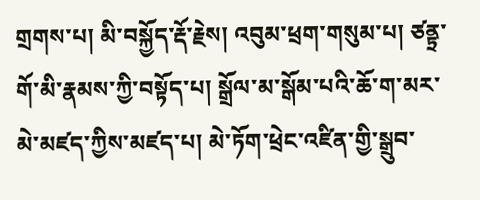གྲགས་པ། མི་བསྐྱོད་རྡོ་རྗེས། འབུམ་ཕྲག་གསུམ་པ། ཙནྟྲ་གོ་མི་རྣམས་ཀྱི་བསྟོད་པ། སྒྲོལ་མ་སྒོམ་པའི་ཆོ་ག་མར་མེ་མཛད་ཀྱིས་མཛད་པ། མེ་ཏོག་ཕྲེང་འཛིན་གྱི་སྒྲུབ་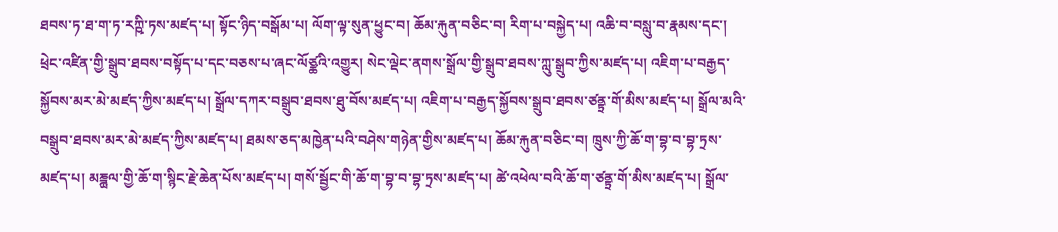ཐབས་ཏ་ཐ་ག་ཏ་རཀྵི་ཏས་མཛད་པ། སྟོང་ཉིད་བསྒོམ་པ། ལོག་ལྟ་སུན་ཕྱུང་བ། ཆོམ་རྐུན་བཅིང་བ། རིག་པ་བསྐྱེད་པ། འཆི་བ་བསླུ་བ་རྣམས་དང་། ཕྲེང་འཛིན་གྱི་སྒྲུབ་ཐབས་བསྟོད་པ་དང་བཅས་པ་ཞང་ལོཙྪའི་འགྱུར། སེང་ལྡེང་ནགས་སྒྲོལ་གྱི་སྒྲུབ་ཐབས་ཀླུ་སྒྲུབ་ཀྱིས་མཛད་པ། འཇིག་པ་བརྒྱད་སྐྱོབས་མར་མེ་མཛད་ཀྱིས་མཛད་པ། སྒྲོལ་དཀར་བསྒྲུབ་ཐབས་ཐུ་བོས་མཛད་པ། འཇིག་པ་བརྒྱད་སྐྱོབས་སྒྲུབ་ཐབས་ཙནྟྲ་གོ་མིས་མཛད་པ། སྒྲོལ་མའི་བསྒྲུབ་ཐབས་མར་མེ་མཛད་ཀྱིས་མཛད་པ། ཐམས་ཅད་མཁྱེན་པའི་བཤེས་གཉེན་གྱིས་མཛད་པ། ཆོམ་རྐུན་བཅིང་བ། ཁྲུས་ཀྱི་ཆོ་ག་བྷ་བ་བྷ་ཏྲས་མཛད་པ། མཎྜྻལ་གྱི་ཆོ་ག་སྙིང་རྗེ་ཆེན་པོས་མཛད་པ། གསོ་སྦྱོང་གི་ཆོ་ག་བྷ་བ་བྷ་ཏྲས་མཛད་པ། ཚེ་འཕེལ་བའི་ཆོ་ག་ཙནྟྲ་གོ་མིས་མཛད་པ། སྒྲོལ་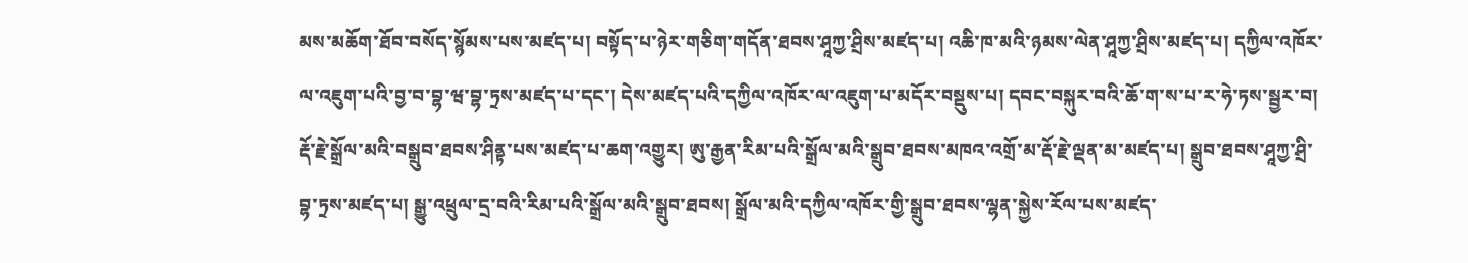མས་མཆོག་ཐོབ་བསོད་སྙོམས་པས་མཛད་པ། བསྟོད་པ་ཉེར་གཅིག་གདོན་ཐབས་ཤཱཀྱ་ཤྲིས་མཛད་པ། འཆི་ཁ་མའི་ཉམས་ལེན་ཤཱཀྱ་ཤྲིས་མཛད་པ། དཀྱིལ་འཁོར་ལ་འཇུག་པའི་བྱ་བ་བྷ་ཝ་བྷ་ཏྲས་མཛད་པ་དང་། དེས་མཛད་པའི་དཀྱིལ་འཁོར་ལ་འཇུག་པ་མདོར་བསྡུས་པ། དབང་བསྐུར་བའི་ཆོ་ག་ས་པ་ར་ཧེ་ཏས་སྦྱར་བ། རྡོ་རྗེ་སྒྲོལ་མའི་བསྒྲུབ་ཐབས་ཤིནྟ་པས་མཛད་པ་ཆག་འགྱུར། ཨུ་རྒྱན་རིམ་པའི་སྒྲོལ་མའི་སྒྲུབ་ཐབས་མཁའ་འགྲོ་མ་རྡོ་རྗེ་ལྡན་མ་མཛད་པ། སྒྲུབ་ཐབས་ཤཱཀྱ་ཤྲི་བྷ་ཏྲས་མཛད་པ། སྒྱུ་འཕྲུལ་དྲ་བའི་རིམ་པའི་སྒྲོལ་མའི་སྒྲུབ་ཐབས། སྒྲོལ་མའི་དཀྱིལ་འཁོར་གྱི་སྒྲུབ་ཐབས་ལྷན་སྐྱེས་རོལ་པས་མཛད་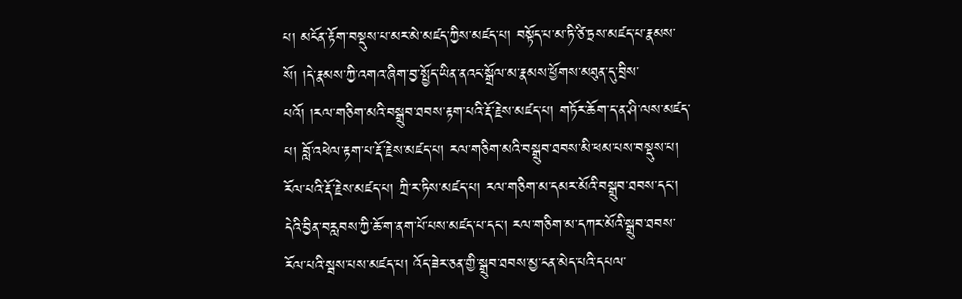པ། མངོན་རྟོག་བསྡུས་པ་མར་མེ་མཛད་ཀྱིས་མཛད་པ། བསྟོད་པ་མ་ཏི་ཙི་ཏྲས་མཛད་པ་རྣམས་སོ། །དེ་རྣམས་ཀྱི་འགའ་ཞིག་བྱ་སྤྱོད་ཡིན་ནའང་སྒྲོལ་མ་རྣམས་ཕྱོགས་མཐུན་དུ་བྲིས་པའོ། །རལ་གཅིག་མའི་བསྒྲུབ་ཐབས་རྟག་པའི་རྡོ་རྗེས་མཛད་པ། གཏོར་ཆོག་ད་ན་ཤི་ལས་མཛད་པ། བློ་འཕེལ་རྟག་པ་རྡོ་རྗེས་མཛད་པ། རལ་གཅིག་མའི་བསྒྲུབ་ཐབས་མི་ཕམ་པས་བསྡུས་པ། རོལ་པའི་རྡོ་རྗེས་མཛད་པ། ཀྲི་ར་ཏིས་མཛད་པ། རལ་གཅིག་མ་དམར་མོའི་བསྒྲུབ་ཐབས་དང་། དེའི་བྱིན་བརླབས་ཀྱི་ཆོ་ག་ནག་པོ་པས་མཛད་པ་དང་། རལ་གཅིག་མ་དཀར་མོའི་སྒྲུབ་ཐབས་རོལ་པའི་སྦས་པས་མཛད་པ། འོད་ཟེར་ཅན་གྱི་སྒྲུབ་ཐབས་མྱ་ངན་མེད་པའི་དཔལ་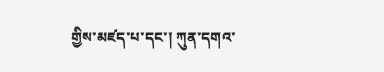གྱིས་མཛད་པ་དང་། ཀུན་དགའ་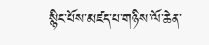སྙིང་པོས་མཛད་པ་གཉིས་ལོ་ཆེན་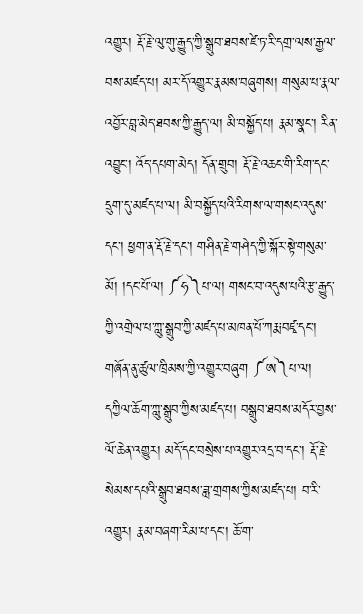འགྱུར། རྡོ་རྗེ་ལུ་གུ་རྒྱུད་ཀྱི་སྒྲུབ་ཐབས་ཛེ་ཏ་རི་དགྲ་ལས་རྒྱལ་བས་མཛད་པ། མར་དོ་འགྱུར་རྣམས་བཞུགས། གསུམ་པ་རྣལ་འབྱོར་བླ་མེད་ཐབས་ཀྱི་རྒྱུད་ལ། མི་བསྐྱོད་པ། རྣམ་སྣང་། རིན་འབྱུང་། འོད་དཔག་མེད། དོན་གྲུབ། རྡོ་རྗེ་འཆང་གི་རིག་དང་དྲུག་དུ་མཛད་པ་ལ། མི་བསྐྱོད་པའི་རིགས་ལ་གསང་འདུས་དང་། ཕྱག་ན་རྡོ་རྗེ་དང་། གཤིན་རྗེ་གཤེད་ཀྱི་སྐོར་སྟེ་གསུམ་མོ། །དང་པོ་ལ། ༼ཧ༽པ་ལ། གསང་བ་འདུས་པའི་རྩ་རྒྱུད་ཀྱི་འགྲེལ་པ་ཀླུ་སྒྲུབ་ཀྱི་མཛད་པ་མཁན་པོ་ཀརྨ་བཛྭ་དང་། གཞོན་ནུ་ཚུལ་ཁྲིམས་ཀྱི་འགྱུར་བཞུག ༼ཨ༽པ་ལ། དཀྱིལ་ཆོག་ཀླུ་སྒྲུབ་ཀྱིས་མཛད་པ། བསྒྲུབ་ཐབས་མདོར་བྱས་ལོ་ཆེན་འགྱུར། མདོ་དང་བསྲེས་པ་འགྱུར་འདྲ་བ་དང་། རྡོ་རྗེ་སེམས་དཔའི་སྒྲུབ་ཐབས་ཟླ་གྲགས་ཀྱིས་མཛད་པ། བ་རི་འགྱུར། རྣམ་བཞག་རིམ་པ་དང་། ཆོ་ག་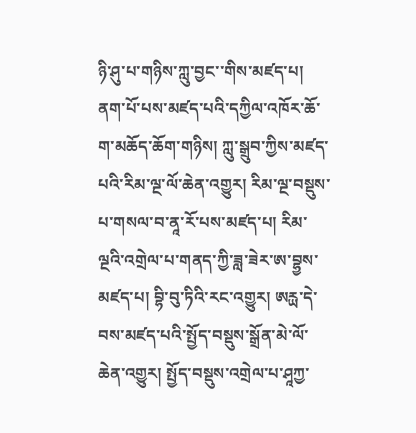ཉི་ཤུ་པ་གཉིས་ཀླུ་བྱང་་གིས་མཛད་པ། ནག་པོ་པས་མཛད་པའི་དཀྱིལ་འཁོར་ཆོ་ག་མཆོད་ཆོག་གཉིས། ཀླུ་སྒྲུབ་ཀྱིས་མཛད་པའི་རིམ་ལྔ་ལོ་ཆེན་འགྱུར། རིམ་ལྔ་བསྡུས་པ་གསལ་བ་ནཱ་རོ་པས་མཛད་པ། རིམ་ལྔའི་འགྲེལ་པ་གནད་ཀྱི་ཟླ་ཟེར་ཨ་བྷྱས་མཛད་པ། བྷི་བུ་ཏིའི་རང་འགྱུར། ཨརྻ་དེ་བས་མཛད་པའི་སྤྱོད་བསྡུས་སྒྲོན་མེ་ལོ་ཆེན་འགྱུར། སྤྱོད་བསྡུས་འགྲེལ་པ་ཤཱཀྱ་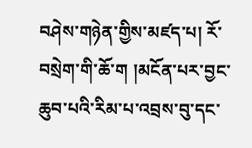བཤེས་གཉེན་གྱིས་མཛད་པ། རོ་བསྲེག་གི་ཆོ་ག །མངོན་པར་བྱང་ཆུབ་པའི་རིམ་པ་འབྲས་བུ་དང་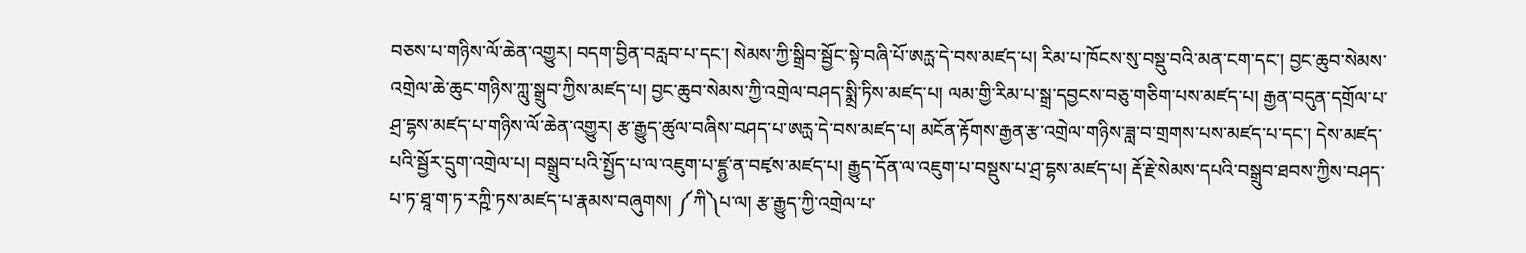བཅས་པ་གཉིས་ལོ་ཆེན་འགྱུར། བདག་བྱིན་བརླབ་པ་དང་། སེམས་ཀྱི་སྒྲིབ་སྦྱོང་སྟེ་བཞི་པོ་ཨརྻ་དེ་བས་མཛད་པ། རིམ་པ་ཁོངས་སུ་བསྡུ་བའི་མན་ངག་དང་། བྱང་ཆུབ་སེམས་འགྲེལ་ཆེ་ཆུང་གཉིས་ཀླུ་སྒྲུབ་ཀྱིས་མཛད་པ། བྱང་ཆུབ་སེམས་ཀྱི་འགྲེལ་བཤད་སྨྲི་ཏིས་མཛད་པ། ལམ་གྱི་རིམ་པ་སྒྲ་དབྱངས་བཅུ་གཅིག་པས་མཛད་པ། རྒྱན་བདུན་དགྲོལ་པ་ཤྲ་དྷས་མཛད་པ་གཉིས་ལོ་ཆེན་འགྱུར། རྩ་རྒྱུད་ཚུལ་བཞིས་བཤད་པ་ཨརྻ་དེ་བས་མཛད་པ། མངོན་རྟོགས་རྒྱན་རྩ་འགྲེལ་གཉིས་ཟླ་བ་གྲགས་པས་མཛད་པ་དང་། དེས་མཛད་པའི་སྦྱོར་དྲུག་འགྲེལ་པ། བསྒྲུབ་པའི་སྤྱོད་པ་ལ་འཇུག་པ་ཛྙྱ་ན་བཛྭས་མཛད་པ། རྒྱུད་དོན་ལ་འཇུག་པ་བསྡུས་པ་ཤྲ་དྷས་མཛད་པ། རྡོ་རྗེ་སེམས་དཔའི་བསྒྲུབ་ཐབས་ཀྱིས་བཤད་པ་ཏ་ཐཱ་ག་ཏ་རཀྵི་ཏས་མཛད་པ་རྣམས་བཞུགས། ༼ཀི༽པ་ལ། རྩ་རྒྱུད་ཀྱི་འགྲེལ་པ་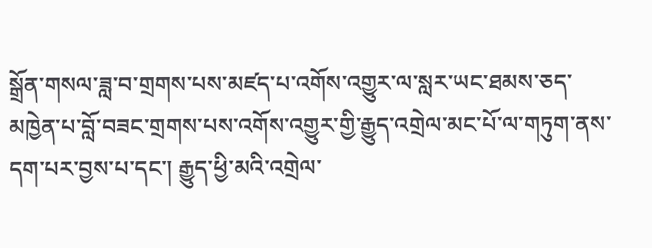སྒྲོན་གསལ་ཟླ་བ་གྲགས་པས་མཛད་པ་འགོས་འགྱུར་ལ་སླར་ཡང་ཐམས་ཅད་མཁྱེན་པ་བློ་བཟང་གྲགས་པས་འགོས་འགྱུར་གྱི་རྒྱུད་འགྲེལ་མང་པོ་ལ་གཏུག་ནས་དག་པར་བྱས་པ་དང་། རྒྱུད་ཕྱི་མའི་འགྲེལ་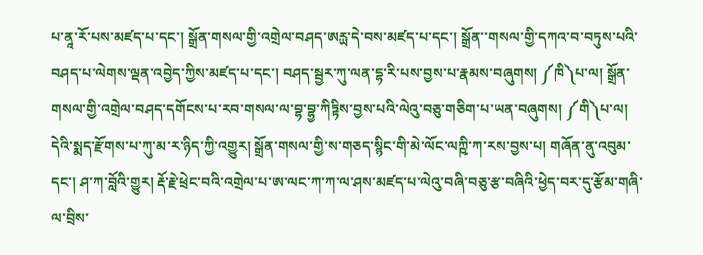པ་ནཱ་རོ་པས་མཛད་པ་དང་། སྒྲོན་གསལ་གྱི་འགྲེལ་བཤད་ཨརྻ་དེ་བས་མཛད་པ་དང་། སྒྲོན་་གསལ་གྱི་དཀའ་བ་བཏུས་པའི་བཤད་པ་ལེགས་ལྡན་འབྱེད་ཀྱིས་མཛད་པ་དང་། བཤད་སྦྱར་ཀུ་ལན་དྷ་རི་པས་བྱས་པ་རྣམས་བཞུགས། ༼ཁི༽པ་ལ། སྒྲོན་གསལ་གྱི་འགྲེལ་བཤད་དགོངས་པ་རབ་གསལ་ལ་བྷ་བྷྱ་ཀིཏྟིས་བྱས་པའི་ལེའུ་བཅུ་གཅིག་པ་ཡན་བཞུགས། ༼གི༽པ་ལ། དེའི་སྨད་རྫོགས་པ་ཀུ་མ་ར་ཉིད་ཀྱི་འགྱུར། སྒྲོན་གསལ་གྱི་ས་གཅད་སྙིང་གི་མེ་ལོང་ལཀྵི་ཀ་རས་བྱས་པ། གཞོན་ནུ་འབུམ་དང་། ཤ་ཀ་བློའི་གྱུར། རྡོ་རྗེ་ཕྲེང་བའི་འགྲེལ་པ་ཨ་ལང་ཀ་ཀ་ལ་ཤས་མཛད་པ་ལེའུ་བཞི་བཅུ་རྩ་བཞིའི་ཕྱེད་བར་དུ་རྩོམ་གཞི་ལ་བྲིས་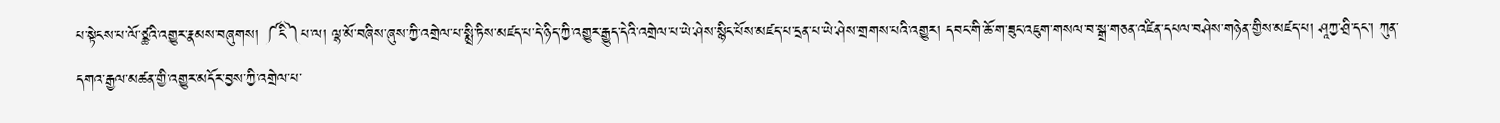པ་སྟེངས་པ་ལོ་ཙྪའི་འགྱུར་རྣམས་བཞུགས། ༼ངི༽པ་ལ། ལྷ་མོ་བཞིས་ཞུས་ཀྱི་འགྲེལ་པ་སྨྲི་ཏིས་མཛད་པ་དེ་ཉིད་ཀྱི་འགྱུར་རྒྱུད་དེའི་འགྲེལ་པ་ཡེ་ཤེས་སྙིང་པོས་མཛད་པ་དྲན་པ་ཡེ་ཤེས་གྲགས་པའི་འགྱུར། དབང་གི་ཆོ་ག་ཟུང་འཇུག་གསལ་བ་སྒྲ་གཅན་འཛིན་དཔལ་བཤེས་གཉེན་གྱིས་མཛད་པ། ཤཱཀྱ་ཤྲི་དང་། ཀུན་དགའ་རྒྱལ་མཚན་གྱི་འགྱུར་མདོར་བྱས་ཀྱི་འགྲེལ་པ་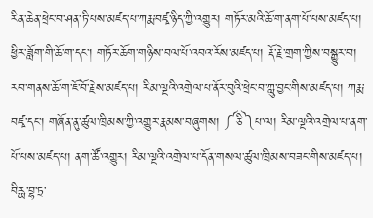རིན་ཆེན་ཕྲེང་བ་ཤན་ཏི་པས་མཛད་པ་ཀརྨ་བཛྭ་ཉིད་ཀྱི་འགྱུར། གཏོར་མའི་ཆོ་ག་ནག་པོ་པས་མཛད་པ། ཕྱིར་ཟློག་གི་ཆོ་ག་དང་། གཏོར་ཆོག་གཉིས་བལ་པོ་འབའ་རོས་མཛད་པ། རྡོ་རྗེ་གྲག་ཀྱིས་བསྒྱུར་བ། རབ་གནས་ཆོ་ག་ཇོ་བོ་རྗེས་མཛད་པ། རིམ་ལྔའི་འགྲེལ་པ་ནོར་བུའི་ཕྲེང་བ་ཀླུ་བྱང་གིས་མཛད་པ། ཀརྨ་བཛྭ་དང་། གཞོན་ནུ་ཚུལ་ཁྲིམས་ཀྱི་འགྱུར་རྣམས་བཞུགས། ༼ཅི༽པ་ལ། རིམ་ལྔའི་འགྲེལ་པ་ནག་པོ་པས་མཛད་པ། ནག་ཚོ་འགྱུར། རིམ་ལྔའི་འགྲེལ་པ་དོན་གསལ་ཚུལ་ཁྲིམས་བཟང་གིས་མཛད་པ། བིརྻ་བྷ་ཏྲ་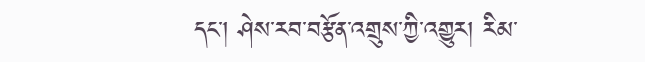དང་། ཤེས་རབ་བརྩོན་འགྲུས་ཀྱི་འགྱུར། རིམ་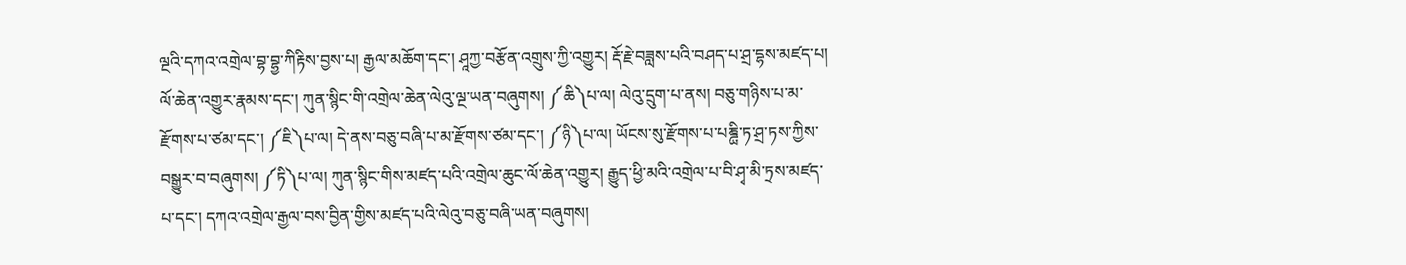ལྔའི་དཀའ་འགྲེལ་བྷ་བྷྱ་ཀིརྟིས་བྱས་པ། རྒྱལ་མཆོག་དང་། ཤཱཀྱ་བརྩོན་འགྲུས་ཀྱི་འགྱུར། རྡོ་རྗེ་བཟླས་པའི་བཤད་པ་ཤྲ་དྷས་མཛད་པ། ལོ་ཆེན་འགྱུར་རྣམས་དང་། ཀུན་སྙིང་གི་འགྲེལ་ཆེན་ལེའུ་ལྔ་ཡན་བཞུགས། ༼ཆི༽པ་ལ། ལེའུ་དྲུག་པ་ནས། བཅུ་གཉིས་པ་མ་རྫོགས་པ་ཙམ་དང་། ༼ཇི༽པ་ལ། དེ་ནས་བཅུ་བཞི་པ་མ་རྫོགས་ཙམ་དང་། ༼ཉི༽པ་ལ། ཡོངས་སུ་རྫོགས་པ་པཎྜྻི་ཏ་ཤྲ་ཏས་ཀྱིས་བསྒྱུར་བ་བཞུགས། ༼ཏི༽པ་ལ། ཀུན་སྙིང་གིས་མཛད་པའི་འགྲེལ་ཆུང་ལོ་ཆེན་འགྱུར། རྒྱུད་ཕྱི་མའི་འགྲེལ་པ་བི་ཤྭ་མི་ཏྲས་མཛད་པ་དང་། དཀའ་འགྲེལ་རྒྱལ་བས་བྱིན་གྱིས་མཛད་པའི་ལེའུ་བཅུ་བཞི་ཡན་བཞུགས།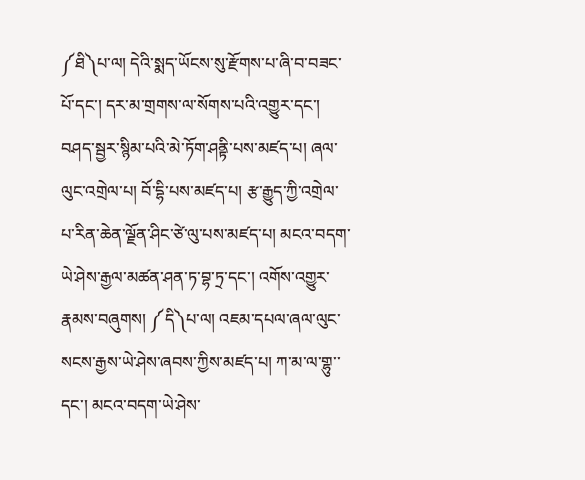༼ཐི༽པ་ལ། དེའི་སྨད་ཡོངས་སུ་རྫོགས་པ་ཞི་བ་བཟང་པོ་དང་། དར་མ་གྲགས་ལ་སོགས་པའི་འགྱུར་དང་། བཤད་སྦྱར་སྙིམ་པའི་མེ་ཏོག་ཤནྟི་པས་མཛད་པ། ཞལ་ལུང་འགྲེལ་པ། བོ་དྷི་པས་མཛད་པ། རྩ་རྒྱུད་ཀྱི་འགྲེལ་པ་རིན་ཆེན་ལྗོན་ཤིང་ཙེ་ལུ་པས་མཛད་པ། མངའ་བདག་ཡེ་ཤེས་རྒྱལ་མཚན་ཤན་ཏ་བྷ་ཏྲ་དང་། འགོས་འགྱུར་རྣམས་བཞུགས། ༼དི༽པ་ལ། འཇམ་དཔལ་ཞལ་ལུང་སངས་རྒྱས་ཡེ་ཤེས་ཞབས་ཀྱིས་མཛད་པ། ཀ་མ་ལ་གྷུ་་དང་། མངའ་བདག་ཡེ་ཤེས་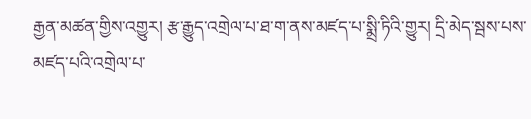རྒྱན་མཚན་གྱིས་འགྱུར། རྩ་རྒྱུད་འགྲེལ་པ་ཐ་ག་ནས་མཛད་པ་སྨྲི་ཏིའི་གྱུར། དྲི་མེད་སྦས་པས་མཛད་པའི་འགྲེལ་པ་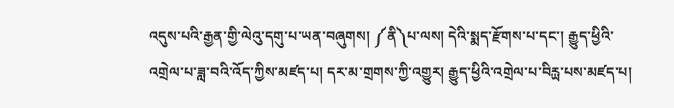འདུས་པའི་རྒྱན་གྱི་ལེའུ་དགུ་པ་ཡན་བཞུགས། ༼ནི༽པ་ལས། དེའི་སྨད་རྫོགས་པ་དང་། རྒྱུད་ཕྱིའི་འགྲེལ་པ་ཟླ་བའི་འོད་ཀྱིས་མཛད་པ། དར་མ་གྲགས་ཀྱི་འགྱུར། རྒྱུད་ཕྱིའི་འགྲེལ་པ་བིརྻ་པས་མཛད་པ།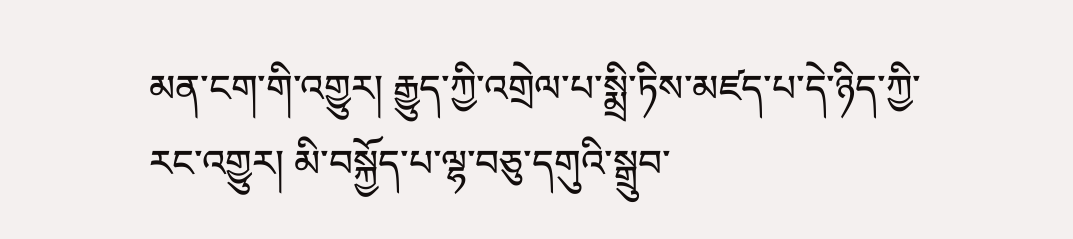མན་ངག་གི་འགྱུར། རྒྱུད་ཀྱི་འགྲེལ་པ་སྨྲི་ཏིས་མཛད་པ་དེ་ཉིད་ཀྱི་རང་འགྱུར། མི་བསྐྱོད་པ་ལྷ་བཅུ་དགུའི་སྒྲུབ་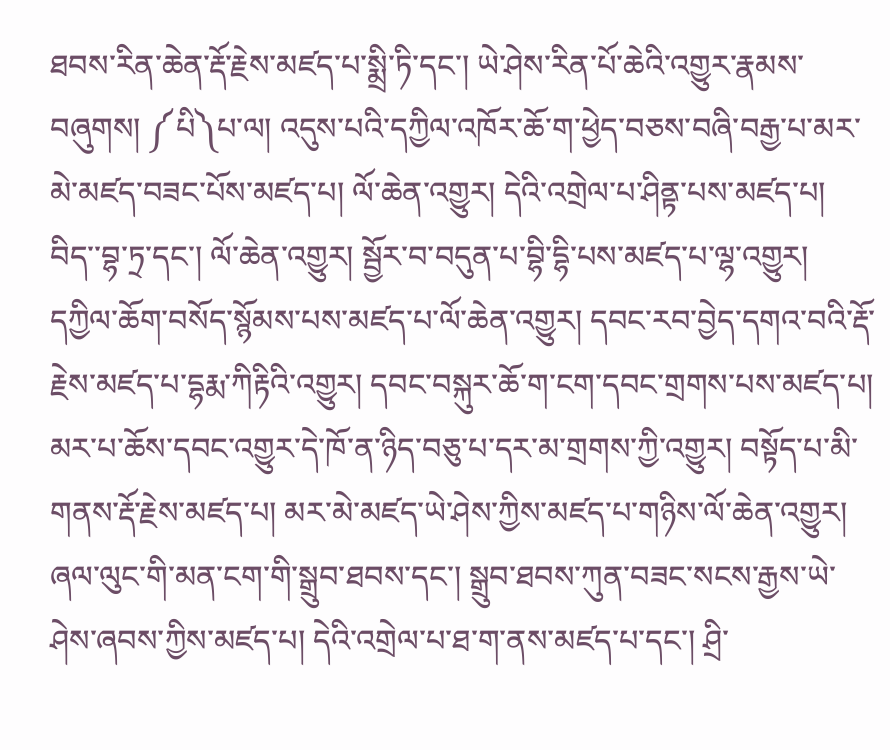ཐབས་རིན་ཆེན་རྡོ་རྗེས་མཛད་པ་སྨྲི་ཏི་དང་། ཡེ་ཤེས་རིན་པོ་ཆེའི་འགྱུར་རྣམས་བཞུགས། ༼པི༽པ་ལ། འདུས་པའི་དཀྱིལ་འཁོར་ཆོ་ག་ཕྱེད་བཅས་བཞི་བརྒྱ་པ་མར་མེ་མཛད་བཟང་པོས་མཛད་པ། ལོ་ཆེན་འགྱུར། དེའི་འགྲེལ་པ་ཤིནྟ་པས་མཛད་པ། བིད་་བྷ་ཏྲ་དང་། ལོ་ཆེན་འགྱུར། སྦྱོར་བ་བདུན་པ་བྷི་དྷི་པས་མཛད་པ་ལྷ་འགྱུར། དཀྱིལ་ཆོག་བསོད་སྙོམས་པས་མཛད་པ་ལོ་ཆེན་འགྱུར། དབང་རབ་བྱེད་དགའ་བའི་རྡོ་རྗེས་མཛད་པ་དྷརྨ་ཀིརྟིའི་འགྱུར། དབང་བསྐུར་ཆོ་ག་ངག་དབང་གྲགས་པས་མཛད་པ། མར་པ་ཆོས་དབང་འགྱུར་དེ་ཁོ་ན་ཉིད་བཅུ་པ་དར་མ་གྲགས་ཀྱི་འགྱུར། བསྟོད་པ་མི་གནས་རྡོ་རྗེས་མཛད་པ། མར་མེ་མཛད་ཡེ་ཤེས་ཀྱིས་མཛད་པ་གཉིས་ལོ་ཆེན་འགྱུར། ཞལ་ལུང་གི་མན་ངག་གི་སྒྲུབ་ཐབས་དང་། སྒྲུབ་ཐབས་ཀུན་བཟང་སངས་རྒྱས་ཡེ་ཤེས་ཞབས་ཀྱིས་མཛད་པ། དེའི་འགྲེལ་པ་ཐ་ག་ནས་མཛད་པ་དང་། ཤྲི་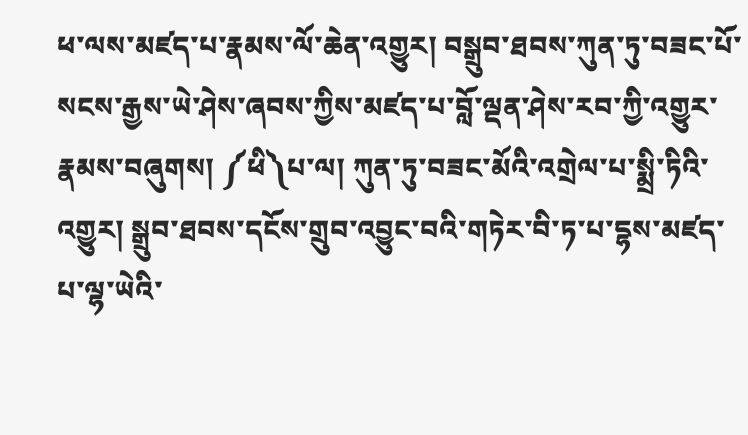ཕ་ལས་མཛད་པ་རྣམས་ལོ་ཆེན་འགྱུར། བསྒྲུབ་ཐབས་ཀུན་ཏུ་བཟང་པོ་སངས་རྒྱས་ཡེ་ཤེས་ཞབས་ཀྱིས་མཛད་པ་བློ་ལྡན་ཤེས་རབ་ཀྱི་འགྱུར་རྣམས་བཞུགས། ༼ཕི༽པ་ལ། ཀུན་ཏུ་བཟང་མོའི་འགྲེལ་པ་སྨྲི་ཏིའི་འགྱུར། སྒྲུབ་ཐབས་དངོས་གྲུབ་འབྱུང་བའི་གཏེར་བི་ཏ་པ་དྷས་མཛད་པ་ལྷ་ཡེའི་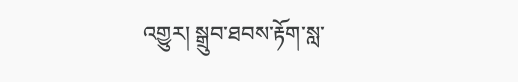འགྱུར། སྒྲུབ་ཐབས་རྟོག་སླ་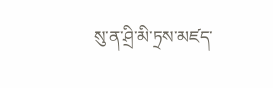སུ་ན་ཤྲི་མི་ཏྲས་མཛད་